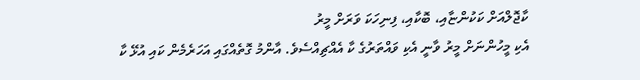ކާޖޮލްއަށް ކަކުންޏާއި، ބޮކާއި، ފިނިހަކަ ވަރަށް މީރު
އެކި މީހުންނަށް މީރު ވާނީ އެކި ވައްތަރުގެ ކާ އެއްޗިއްސެވެ. އާންމު ގޮތެއްގައި އަހަރެމެން ކައި އުޅޭ ކާ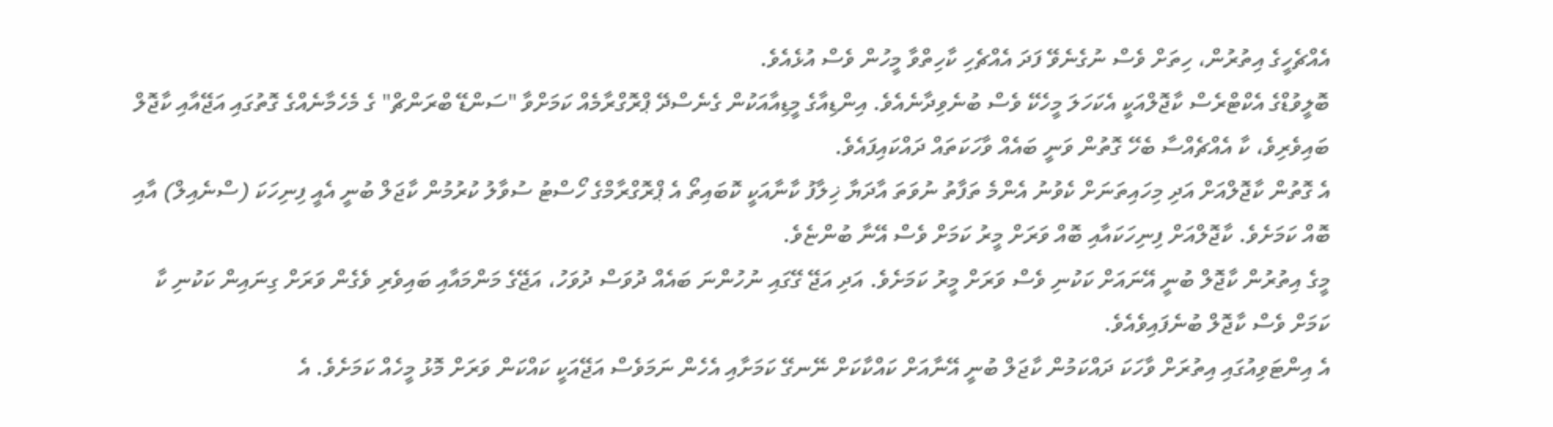އެއްޗެހީގެ އިތުރުން، ހިތަށް ވެސް ނުގެނެވޭ ފަދަ އެއްޗެހި ކާހިތްވާ މީހުން ވެސް އުޅެއެވެ.
ބޮލީވުޑްގެ އެކްޓްރެސް ކާޖޮލްއަކީ އެކަހަލަ މީހެކޭ ވެސް ބުނެވިދާނެއެވެ. އިންޑިއާގެ މީޑިއާއަކުން ގެނެސްދޭ ޕްރޮގްރާމެއް ކަމަށްވާ "ސަންޑޭ ބްރަންޗް" ގެ މެހެމާނެއްގެ ގޮތުގައި އަޖޭއާއި ކާޖޮލް ބައިވެރިވެ، ކާ އެއްޗެއްސާ ބެހޭ ގޮތުން ވަނީ ބައެއް ވާހަކަތައް ދައްކައިފައެވެ.
އެ ގޮތުން ކާޖޮލްއަށް އަދި މިހައިތަނަށް ކެވުނު އެންމެ ތަފާތު ނުވަތަ އާދަޔާ ޚިލާފު ކާނާއަކީ ކޮބައިތޯ އެ ޕްރޮގްރާމްގެ ހޯސްޓު ސުވާލު ކުރުމުން ކާޖަލް ބުނީ އެއީ ފިނިހަކަ (ސްނެއިލް) އާއި ބޮއް ކަމަށެވެ. ކާޖޮލްއަށް ފިނިހަކައާއި ބޮއް ވަރަށް މީރު ކަމަށް ވެސް އޭނާ ބުންޏެވެ.
މީގެ އިތުރުން ކާޖޮލް ބުނީ އޭނައަށް ކަކުނި ވެސް ވަރަށް މީރު ކަމަށެވެ. އަދި އަޖޭ ގޭގައި ނުހުންނަ ބައެއް ދުވަސް ދުވަހު، އަޖޭގެ މަންމައާއި ބައިވެރި ވެގެން ވަރަށް ގިނައިން ކަކުނި ކާ ކަމަށް ވެސް ކާޖޮލް ބުނެފައިވެއެވެ.
އެ އިންޓަވިއުގައި އިތުރަށް ވާހަކަ ދައްކަމުން ކާޖަލް ބުނީ އޭނާއަށް ކައްކާކަށް ނޭނގޭ ކަމަށާއި އެހެން ނަމަވެސް އަޖޭއަކީ ކައްކަން ވަރަށް މޮޅު މީހެއް ކަމަށެވެ. އެ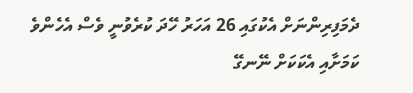ދެމަފިރިންނަށް އެކުގައި 26 އަހަރު ހޭދަ ކުރެވުނީ ވެސް އެހެންވެ ކަމަށާއި އެކަކަށް ނޭނގޭ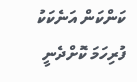ކަންކަން އަނެކަކު ފުރިހަމަ ކޮށްދެނީ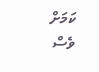ކަމަށް ވެސް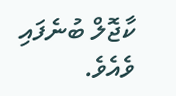ކާޖޮލް ބުނެފައި ވެއެވެ.